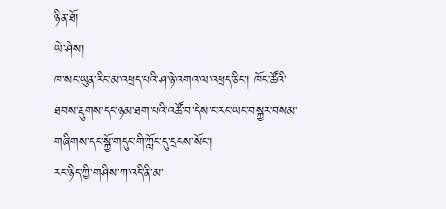ཉིན་ཐོ།
ཡེ་ཤེས།
ཁ་སང་ཡུན་རིང་མ་འཕྲད་པའི་ཤ་ཉེ་འགའ་ལ་འཕྲད་ཅིང་། ཁོང་ཚོའི་ཐབས་རྡུགས་དང་ཉམ་ཐག་པའི་འཚོ་བ་དེས་ང་རང་ཡང་བསྐྱར་བསམ་གཞིགས་དང་སྐྱོ་གདུང་གི་ཀློང་དུ་དྲངས་སོང་།
རང་ཉིད་ཀྱི་གཤིས་ཀ་འདི་ནི་མ་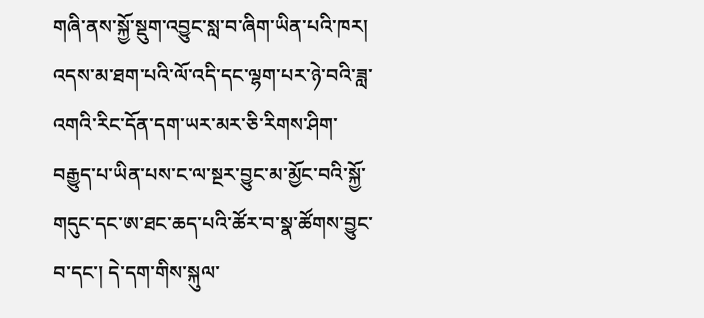གཞི་ནས་སྐྱོ་སྡུག་འབྱུང་སླ་བ་ཞིག་ཡིན་པའི་ཁར། འདས་མ་ཐག་པའི་ལོ་འདི་དང་ལྷག་པར་ཉེ་བའི་ཟླ་འགའི་རིང་དོན་དག་ཡར་མར་ཅི་རིགས་ཤིག་བརྒྱུད་པ་ཡིན་པས་ང་ལ་སྔར་བྱུང་མ་མྱོང་བའི་སྐྱོ་གདུང་དང་ཨ་ཐང་ཆད་པའི་ཚོར་བ་སྣ་ཚོགས་བྱུང་བ་དང་། དེ་དག་གིས་སྐུལ་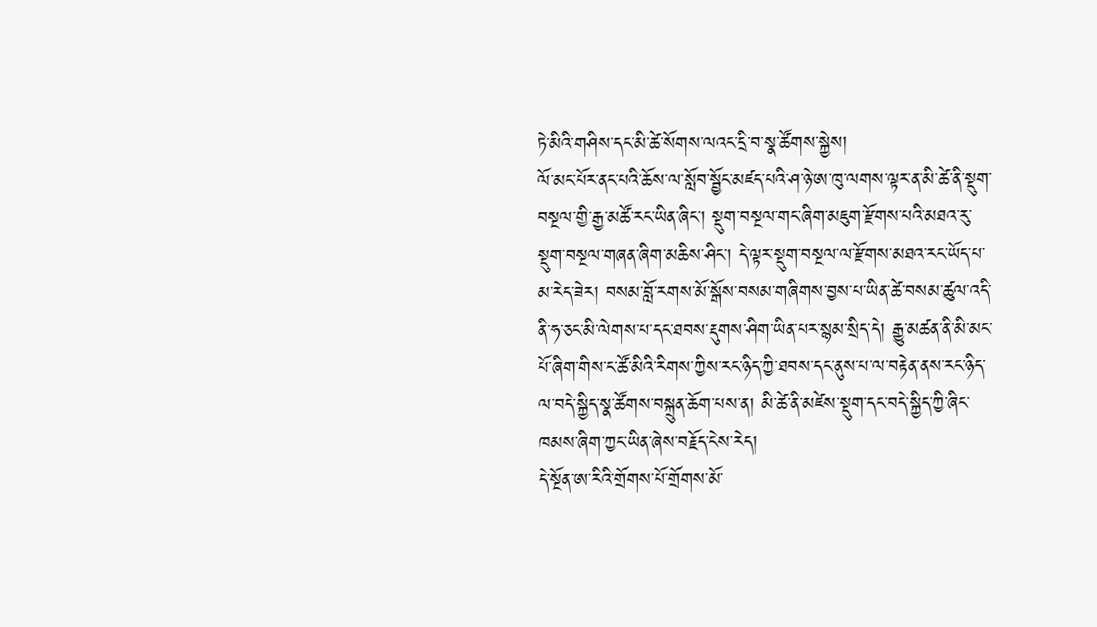ཏེ་མིའི་གཤིས་དང་མི་ཚེ་སོགས་ལའང་དྲི་བ་སྣ་ཚོགས་སྐྱེས།
ལོ་མང་པོར་ནང་པའི་ཆོས་ལ་སློབ་སྦྱོང་མཛད་པའི་ཤ་ཉེ་ཨ་ཁུ་ལགས་ལྟར་ན་མི་ཚེ་ནི་སྡུག་བསྔལ་གྱི་རྒྱ་མཚོ་རང་ཡིན་ཞིང་། སྡུག་བསྔལ་གང་ཞིག་མཇུག་རྫོགས་པའི་མཐའ་རུ་སྡུག་བསྔལ་གཞན་ཞིག་མཆིས་ཤིང་། དེ་ལྟར་སྡུག་བསྔལ་ལ་རྫོགས་མཐའ་རང་ཡོད་པ་མ་རེད་ཟེར། བསམ་བློ་རགས་མོ་སྒོས་བསམ་གཞིགས་བྱས་པ་ཡིན་ཚེ་བསམ་ཚུལ་འདི་ནི་ཧ་ཅང་མི་ལེགས་པ་དང་ཐབས་རྡུགས་ཤིག་ཡིན་པར་སྙམ་སྲིད་དེ། རྒྱུ་མཚན་ནི་མི་མང་པོ་ཞིག་གིས་ང་ཚོ་མིའི་རིགས་ཀྱིས་རང་ཉིད་ཀྱི་ཐབས་དང་ནུས་པ་ལ་བརྟེན་ནས་རང་ཉིད་ལ་བདེ་སྐྱིད་སྣ་ཚོགས་བསྐྲུན་ཆོག་པས་ན། མི་ཚེ་ནི་མཛེས་སྡུག་དང་བདེ་སྐྱིད་ཀྱི་ཞིང་ཁམས་ཞིག་ཀྱང་ཡིན་ཞེས་བརྗོད་ངེས་རེད།
དེ་སྔོན་ཨ་རིའི་གྲོགས་པོ་གྲོགས་མོ་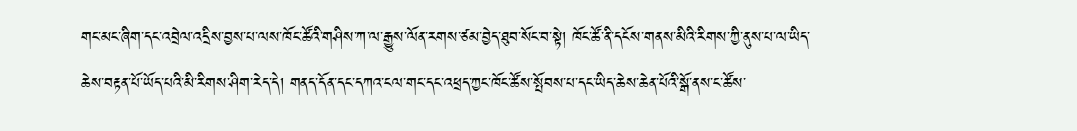གང་མང་ཞིག་དང་འབྲེལ་འདྲིས་བྱས་པ་ལས་ཁོང་ཚོའི་གཤིས་ཀ་ལ་རྒྱུས་ལོན་རགས་ཙམ་བྱེད་ཐུབ་སོང་བ་སྟེ། ཁོང་ཚོ་ནི་དངོས་གནས་མིའི་རིགས་ཀྱི་ནུས་པ་ལ་ཡིད་ཆེས་བརྟན་པོ་ཡོད་པའི་མི་རིགས་ཤིག་རེད་དེ། གནད་དོན་དང་དཀའ་ངལ་གང་དང་འཕྲད་ཀྱང་ཁོང་ཚོས་སྤོབས་པ་དང་ཡིད་ཆེས་ཆེན་པོའི་སྒོ་ནས་ང་ཚོས་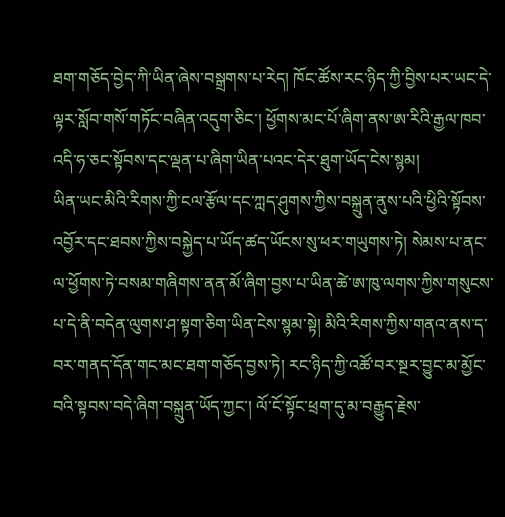ཐག་གཅོད་བྱེད་ཀི་ཡིན་ཞེས་བསྒྲགས་པ་རེད། ཁོང་ཚོས་རང་ཉིད་ཀྱི་བྱིས་པར་ཡང་དེ་ལྟར་སློབ་གསོ་གཏོང་བཞིན་འདུག་ཅིང་། ཕྱོགས་མང་པོ་ཞིག་ནས་ཨ་རིའི་རྒྱལ་ཁབ་འདི་ཧ་ཅང་སྟོབས་དང་ལྡན་པ་ཞིག་ཡིན་པའང་དེར་ཐུག་ཡོད་ངེས་སྙམ།
ཡིན་ཡང་མིའི་རིགས་ཀྱི་ངལ་རྩོལ་དང་ཀླད་ཤུགས་ཀྱིས་བསྐྲུན་ནུས་པའི་ཕྱིའི་སྟོབས་འབྱོར་དང་ཐབས་ཀྱིས་བསྐྱེད་པ་ཡོད་ཚད་ཡོངས་སུ་ཕར་གཡུགས་ཏེ། སེམས་པ་ནང་ལ་ཕྱོགས་ཏེ་བསམ་གཞིགས་ནན་མོ་ཞིག་བྱས་པ་ཡིན་ཚེ་ཨ་ཁུ་ལགས་ཀྱིས་གསུངས་པ་དེ་ནི་བདེན་ལུགས་ཤ་སྟག་ཅིག་ཡིན་ངེས་སྙམ་སྟེ། མིའི་རིགས་ཀྱིས་གནའ་ནས་ད་བར་གནད་དོན་གང་མང་ཐག་གཅོད་བྱས་ཏེ། རང་ཉིད་ཀྱི་འཚོ་བར་སྔར་བྱུང་མ་མྱོང་བའི་སྟབས་བདེ་ཞིག་བསྐྲུན་ཡོད་ཀྱང་། ལོ་ངོ་སྟོང་ཕྲག་དུ་མ་བརྒྱུད་རྗེས་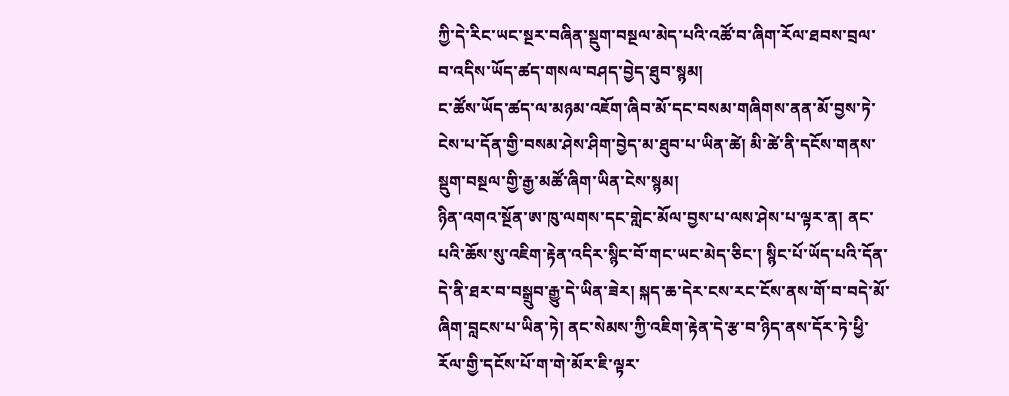ཀྱི་དེ་རིང་ཡང་སྔར་བཞིན་སྡུག་བསྔལ་མེད་པའི་འཚོ་བ་ཞིག་རོལ་ཐབས་བྲལ་བ་འདིས་ཡོད་ཚད་གསལ་བཤད་བྱེད་ཐུབ་སྙམ།
ང་ཚོས་ཡོད་ཚད་ལ་མཉམ་འཇོག་ཞིབ་མོ་དང་བསམ་གཞིགས་ནན་མོ་བྱས་ཏེ་ངེས་པ་དོན་གྱི་བསམ་ཤེས་ཤིག་བྱེད་མ་ཐུབ་པ་ཡིན་ཚེ། མི་ཚེ་ནི་དངོས་གནས་སྡུག་བསྔལ་གྱི་རྒྱ་མཚོ་ཞིག་ཡིན་ངེས་སྙམ།
ཉིན་འགའ་སྔོན་ཨ་ཁུ་ལགས་དང་གླེང་མོལ་བྱས་པ་ལས་ཤེས་པ་ལྟར་ན། ནང་པའི་ཆོས་སུ་འཇིག་རྟེན་འདིར་སྙིང་བོ་གང་ཡང་མེད་ཅིང་། སྙིང་པོ་ཡོད་པའི་དོན་དེ་ནི་ཐར་བ་བསྒྲུབ་རྒྱུ་དེ་ཡིན་ཟེར། སྐད་ཆ་དེར་ངས་རང་ངོས་ནས་གོ་བ་བདེ་མོ་ཞིག་བླངས་པ་ཡིན་ཏེ། ནང་སེམས་ཀྱི་འཇིག་རྟེན་དེ་རྩ་བ་ཉིད་ནས་དོར་ཏེ་ཕྱི་རོལ་གྱི་དངོས་པོ་ག་གེ་མོར་ཇི་ལྟར་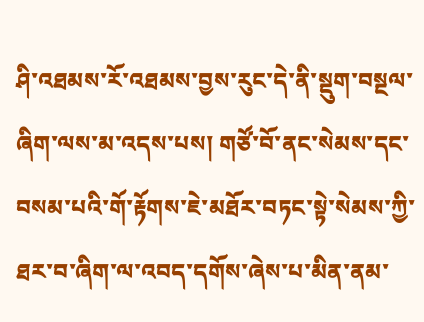ཤི་འཐམས་རོ་འཐམས་བྱས་རུང་དེ་ནི་སྡུག་བསྔལ་ཞིག་ལས་མ་འདས་པས། གཙོ་བོ་ནང་སེམས་དང་བསམ་པའི་གོ་རྟོགས་ཇེ་མཐོར་བཏང་སྟེ་སེམས་ཀྱི་ཐར་བ་ཞིག་ལ་འབད་དགོས་ཞེས་པ་མིན་ནམ་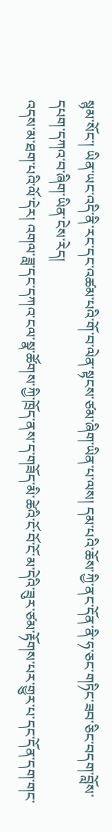སྙམ་སོང་། ཡིན་ཡང་འདི་ནི་རང་དང་འཚམ་པའི་གོ་བ་ལེན་སྟངས་ཙམ་ཞིག་ཡིན་པ་ལས། དམ་པའི་ཆོས་ཀྱི་ནང་དོན་ནི་ཧ་ཅང་གཏིང་ཟབ་ཅིང་བདག་བློས་དཔག་དཀའ་བ་ཞིག་ཡིན་ངེས་རེད།
འདས་མ་ཐག་པའི་ལོ་དེར། འགལ་ཟླ་དང་དཀའ་ངལ་སྣ་ཚོགས་ཀྱི་ཁྲོད་ནས་ད་གཟོད་མི་ཚེའི་ངོ་བོ་ངོ་མ་དེའི་ཟུར་ཙམ་རྟོགས་པར་གྱུར་པ་དང་དོན་དག་གང་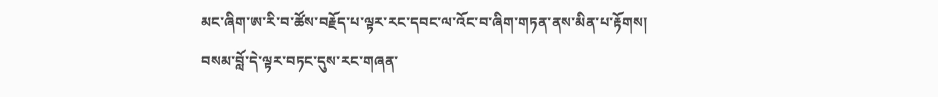མང་ཞིག་ཨ་རི་བ་ཚོས་བརྗོད་པ་ལྟར་རང་དབང་ལ་འོང་བ་ཞིག་གཏན་ནས་མིན་པ་རྟོགས། བསམ་བློ་དེ་ལྟར་བཏང་དུས་རང་གཞན་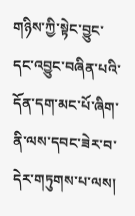གཉིས་ཀྱི་སྟེང་བྱུང་དང་འབྱུང་བཞིན་པའི་དོན་དག་མང་པོ་ཞིག་ནི་ལས་དབང་ཟེར་བ་དེར་གཏུགས་པ་ལས།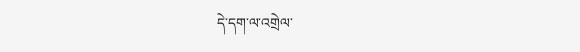དེ་དག་ལ་འགྲེལ་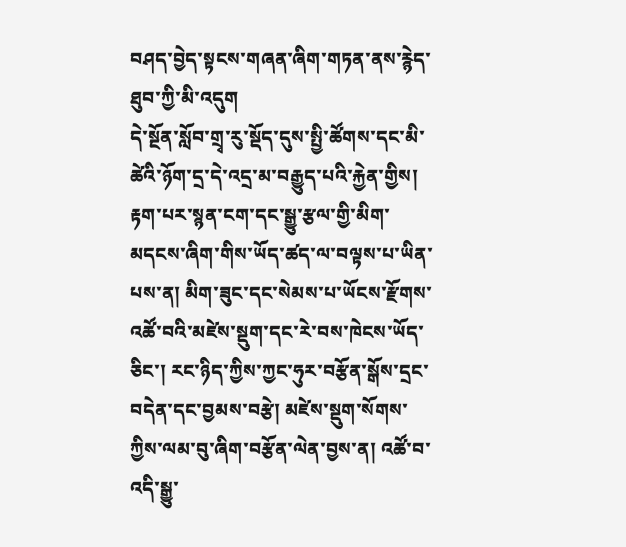བཤད་བྱེད་སྟངས་གཞན་ཞིག་གཏན་ནས་རྙེད་ཐུབ་ཀྱི་མི་འདུག
དེ་སྔོན་སློབ་གྲྭ་རུ་སྡོད་དུས་སྤྱི་ཚོགས་དང་མི་ཚེའི་ཉོག་དྲ་དེ་འདྲ་མ་བརྒྱུད་པའི་རྐྱེན་གྱིས། རྟག་པར་སྙན་ངག་དང་སྒྱུ་རྩལ་གྱི་མིག་མདངས་ཞིག་གིས་ཡོད་ཚད་ལ་བལྟས་པ་ཡིན་པས་ན། མིག་ཟུང་དང་སེམས་པ་ཡོངས་རྫོགས་འཚོ་བའི་མཛེས་སྡུག་དང་རེ་བས་ཁེངས་ཡོད་ཅིང་། རང་ཉིད་ཀྱིས་ཀྱང་ཧུར་བརྩོན་སྒོས་དྲང་བདེན་དང་བྱམས་བརྩེ། མཛེས་སྡུག་སོགས་ཀྱིས་ལམ་བུ་ཞིག་བརྩོན་ལེན་བྱས་ན། འཚོ་བ་འདི་སྒྱུ་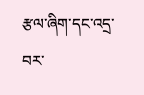རྩལ་ཞིག་དང་འདྲ་བར་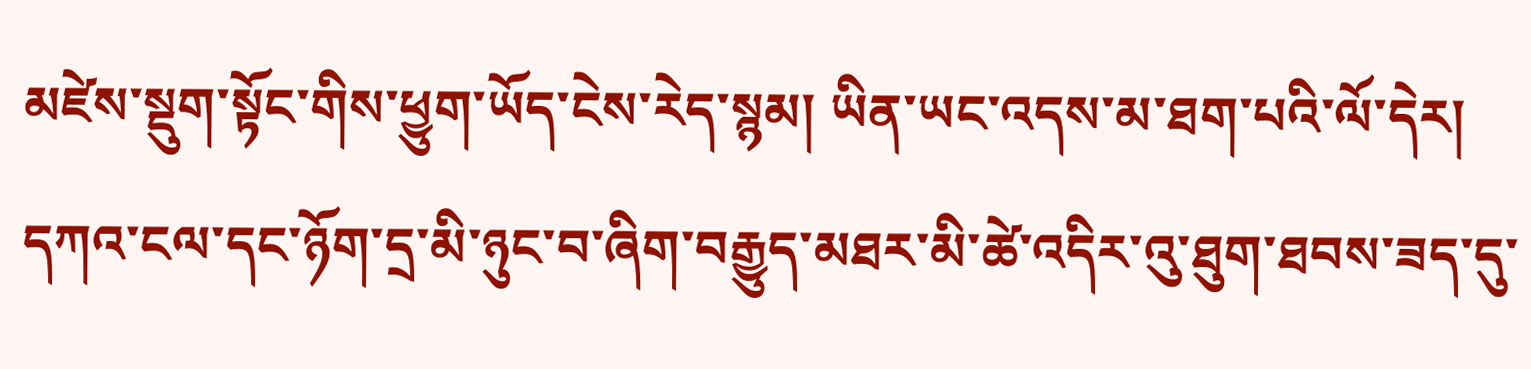མཛེས་སྡུག་སྟོང་གིས་ཕྱུག་ཡོད་ངེས་རེད་སྙམ། ཡིན་ཡང་འདས་མ་ཐག་པའི་ལོ་དེར། དཀའ་ངལ་དང་ཉོག་དྲ་མི་ཉུང་བ་ཞིག་བརྒྱུད་མཐར་མི་ཚེ་འདིར་འུ་ཐུག་ཐབས་ཟད་དུ་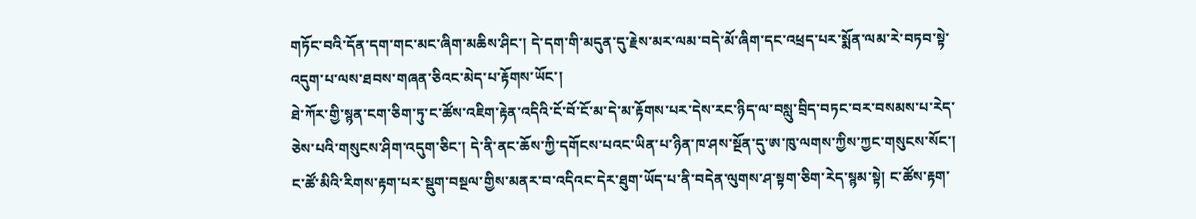གཏོང་བའི་དོན་དག་གང་མང་ཞིག་མཆིས་ཤིང་། དེ་དག་གི་མདུན་དུ་རྗེས་མར་ལམ་བདེ་མོ་ཞིག་དང་འཕྲད་པར་སྨོན་ལམ་རེ་བཏབ་སྟེ་འདུག་པ་ལས་ཐབས་གཞན་ཅིའང་མེད་པ་རྟོགས་ཡོང་།
ཐེ་ཀོར་གྱི་སྙན་ངག་ཅིག་ཏུ་ང་ཚོས་འཇིག་རྟེན་འདིའི་ངོ་བོ་ངོ་མ་དེ་མ་རྟོགས་པར་དེས་རང་ཉིད་ལ་བསླུ་བྲིད་བཏང་བར་བསམས་པ་རེད་ཅེས་པའི་གསུངས་ཤིག་འདུག་ཅིང་། དེ་ནི་ནང་ཆོས་ཀྱི་དགོངས་པའང་ཡིན་པ་ཉིན་ཁ་ཤས་སྔོན་དུ་ཨ་ཁུ་ལགས་ཀྱིས་ཀྱང་གསུངས་སོང་། ང་ཚོ་མིའི་རིགས་རྟག་པར་སྡུག་བསྔལ་གྱིས་མནར་བ་འདིའང་དེར་ཐུག་ཡོད་པ་ནི་བདེན་ལུགས་ཤ་སྟག་ཅིག་རེད་སྙམ་སྟེ། ང་ཚོས་རྟག་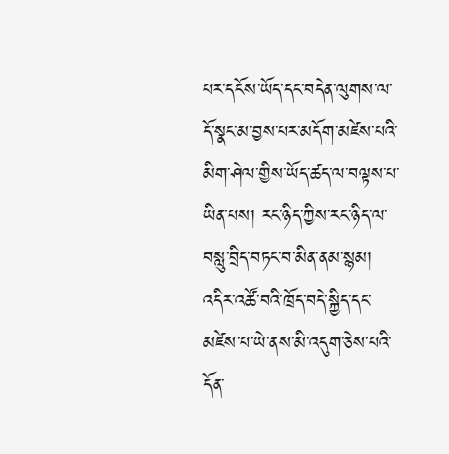པར་དངོས་ཡོད་དང་བདེན་ལུགས་ལ་དོ་སྣང་མ་བྱས་པར་མདོག་མཛེས་པའི་མིག་ཤེལ་གྱིས་ཡོད་ཚད་ལ་བལྟས་པ་ཡིན་པས། རང་ཉིད་ཀྱིས་རང་ཉིད་ལ་བསླུ་བྲིད་བཏང་བ་མིན་ནམ་སྙམ།
འདིར་འཚོ་བའི་ཁྲོད་བདེ་སྐྱིད་དང་མཛེས་པ་ཡེ་ནས་མི་འདུག་ཅེས་པའི་དོན་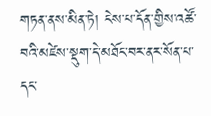གཏན་ནས་མིན་ཏེ། ངེས་པ་དོན་གྱིས་འཚོ་བའི་མཛེས་སྡུག་དེ་མཐོང་བར་ནར་སོན་པ་དང་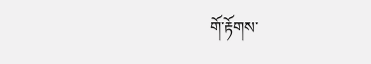གོ་རྟོགས་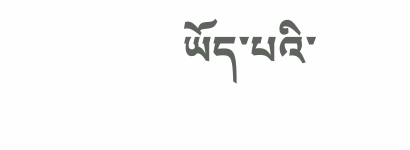ཡོད་པའི་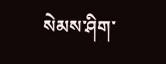སེམས་ཤིག་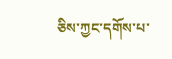ཅིས་ཀྱང་དགོས་པ་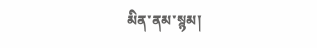མིན་ནམ་སྙམ།